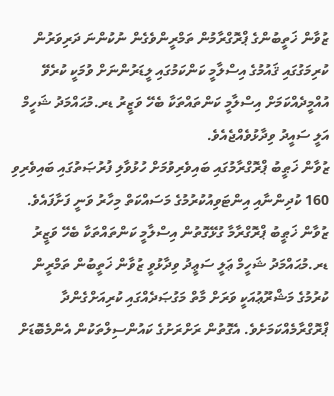ޒުވާން ޚަތީބުންގެ ޕްރޮގްރާމުން ތަމްރީންވެގެން ނުކުންނަ ދަރިވަރުން ކުރިމަގުގައި ޤައުމުގެ އިސްލާމީ ކަންކަމުގައި ލީޑަރުންނަށް ވުމަކީ ކުރެވޭ އުއްމީދެއްކަމަށް އިސްލާމީ ކަންތައްތަކާ ބެހޭ ވަޒީރު ޑރ.މުޙައްމަދު ޝަހީމް އަލީ ސައީދު ވިދާޅުވެއްޖެއެވެ.
ޒުވާން ޚަޠީބު ޕްރޮގްރާމުގައި ބައިވެރިވުމަށް ހުޅުވާލި ފުރުޞަތުގައި ބައިވެރިވި 160 ކުދިންނާއި އިންޓަވިއުކުރުމުގެ މަސައްކަތް މިހާރު ވަނީ ފަށާފައެވެ.
ޒުވާން ޚަޠީބު ޕްރޮގްރާމާ ގުޅޭގޮތުން އިސްލާމީ ކަންތައްތަކާ ބެހޭ ވަޒީރު ޑރ.މުޙައްމަދު ޝަހީމް ޢަލީ ސަޢީދު ވިދާޅުވީ ޒުވާން ޚަތީބުން ތަމްރީން ކުރުމުގެ މަޝްރޫޢުއަކީ ވަރަށް މާތް މަގުޞަދެއްގައި ކުރިއަށްގެންދާ ޕްރޮގްރާމެއްކަމަށެވެ. އެގޮތުން ރަށްރަށުގެ ކައުންސިލްތަކުން އެންމެބޮޑަށް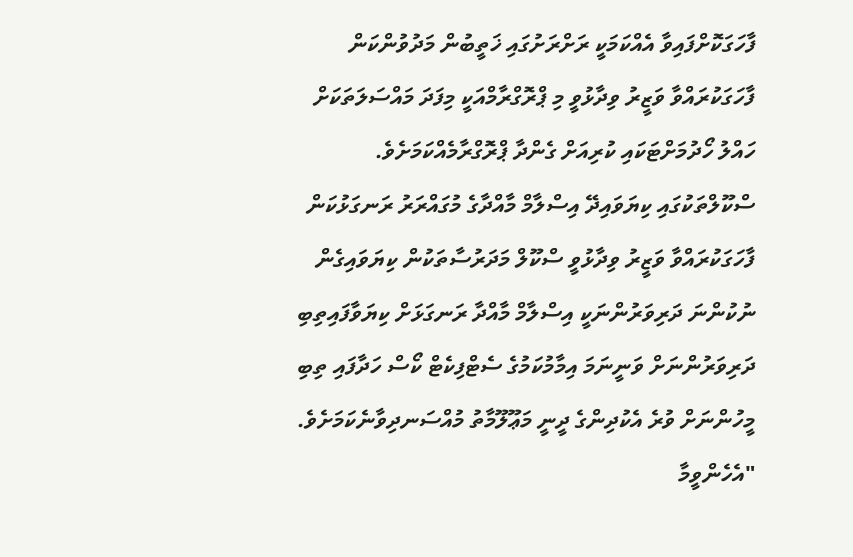ފާހަގަކޮށްފައިވާ އެއްކަމަކީ ރަށްރަށުގައި ޚަތީބުން މަދުވުންކަން ފާހަގަކުރައްވާ ވަޒީރު ވިދާޅުވީ މި ޕްރޮގްރާމްއަކީ މިފަދަ މައްސަލަތަކަށް ހައްލު ހޯދުމަށްޓަކައި ކުރިއަށް ގެންދާ ޕްރޮގްރާމެއްކަމަށެވެ.
ސްކޫލްތަކުގައި ކިޔަވައިދޭ އިސްލާމް މާއްދާގެ މުގައްރަރު ރަނގަޅުކަން ފާހަގަކުރައްވާ ވަޒީރު ވިދާޅުވީ ސްކޫލް މަދަރުސާތަކުން ކިޔަވައިގެން ނުކުންނަ ދަރިވަރުންނަކީ އިސްލާމް މާއްދާ ރަނގަޅަށް ކިޔަވާފައިތިބި ދަރިވަރުންނަށް ވަނީނަމަ އިމާމުކަމުގެ ސެޓްފިކެޓް ކޯސް ހަދާފައި ތިބި މީހުންނަށް ވުރެ އެކުދިންގެ ދީނީ މަޢޫލޫމާތު މުއްސަނދިވާނެކަމަށެވެ.
"އެހެންވީމާ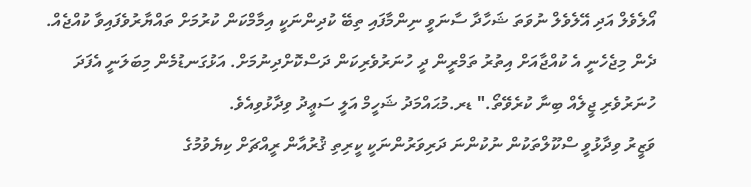އޯލެވެލް އަދި އޭލެވެލް ނުވަތަ ޝަހާދާ ސާނަވީ ނިންމާފައި ތިބޭ ކުދިންނަކީ އިމާމްކަން ކުރުމަށް ތައްޔާރުވެފައިވާ ކުއްޖެއް. ދެން މިޖެހެނީ އެ ކުއްޖާއަށް އިތުރު ތަމްރީން ދީ ހުނަރުވެރިކަން ދަސްކޮށްދިނުމަށް. އަޅުގަނޑުމެން މިބަލަނީ އެފަދަ ހުނަރުވެރި ޖީލެއް ބިނާ ކުރެވޭތޯ." ޑރ.މުޙައްމަދު ޝަހީމް އަލީ ސަޢީދު ވިދާޅުވިއެވެ.
ވަޒީރު ވިދާޅުވީ ސްކޫލްތަކުން ނުކުންނަ ދަރިވަރުންނަކީ ކީރިތި ޤުރުއާން ރީއްޗަށް ކިޔެވުމުގެ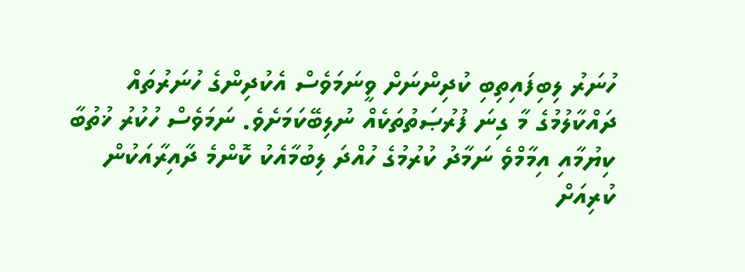ހުނަރު ލިބިފައިތިބި ކުދިންނަށް ވީނަމަވެސް އެކުދިންގެ ހުނަރުތައް ދައްކާލުމުގެ މާ ގިނަ ފުރުޞަތުތަކެއް ނުލިބޭކަމަށެވެ. ނަމަވެސް ހުކުރު ޚުތުބާ ކިޔުމާއި އިމާމްވެ ނަމާދު ކުރުމުގެ ހުއްދަ ލިބުމާއެކު ކޮންމެ ދާއިރާއަކުން ކުރިއަށް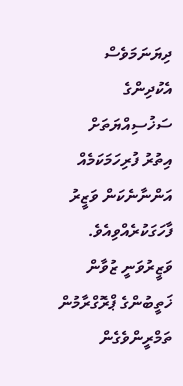ދިޔަނަމަވެސް އެކުދިންގެ ސަޚުސިއްޔަތަށް އިތުރު ފުރިހަމަކަމެއް އަންނާނެކަން ވަޒީރު ފާހަގަކުރެއްވިއެވެ. ވަޒީރުވަނީ ޒުވާން ޚަތީބުންގެ ޕްރޮގްރާމުން ތަމްރީންވެގެން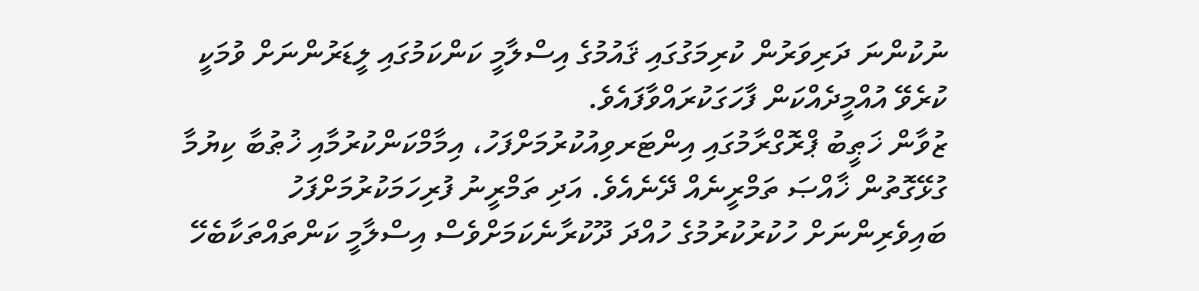ނުކުންނަ ދަރިވަރުން ކުރިމަގުގައި ޤައުމުގެ އިސްލާމީ ކަންކަމުގައި ލީޑަރުންނަށް ވުމަކީ ކުރެވޭ އުއްމީދެއްކަން ފާހަގަކުރައްވާފައެވެ.
ޒުވާން ޚަޠީބު ޕްރޮގްރާމުގައި އިންޓަރވިއުކުރުމަށްފަހު، އިމާމްކަންކުރުމާއި ޚުޠުބާ ކިޔުމާ ގުޅޭގޮތުން ޚާއްޞަ ތަމްރީނެއް ދޭނެއެވެ. އަދި ތަމްރީނު ފުރިހަމަކުރުމަށްފަހު ބައިވެރިންނަށް ހުކުރުކުރުމުގެ ހުއްދަ ދޫކުރާނެކަމަށްވެސް އިސްލާމީ ކަންތައްތަކާބެހޭ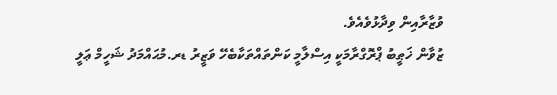ވުޒާރާއިން ވިދާޅުވެއެވެ.
ޒުވާން ޚަޠީބު ޕްރޮގްރާމަކީ އިސްލާމީ ކަންތައްތަކާބެހޭ ވަޒީރު ޑރ.މުޙައްމަދު ޝަހީމް ޢަލީ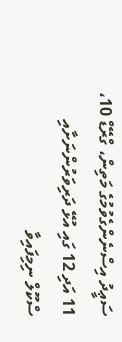ސަޢީދު އިސްނެންގެވުމުގެ މަތިން، ގްރޭޑް 10، 11 އަދި 12 ގައި އުޅޭ ދަރިވަރުންނަށާއި ސްކޫލް ނިމިފައިވާ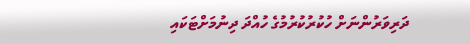ދަރިވަރުންނަށް ހުކުރުކުރުމުގެ ހުއްދަ ދިނުމަށްޓަކައި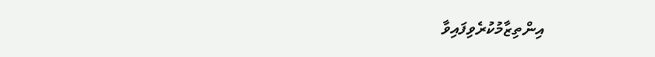އިންތިޒާމުކުރެވިފައިވާ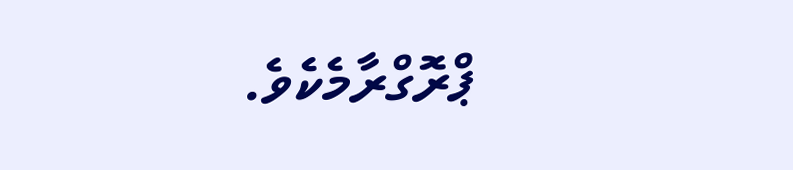ޕްރޮގްރާމެކެވެ.